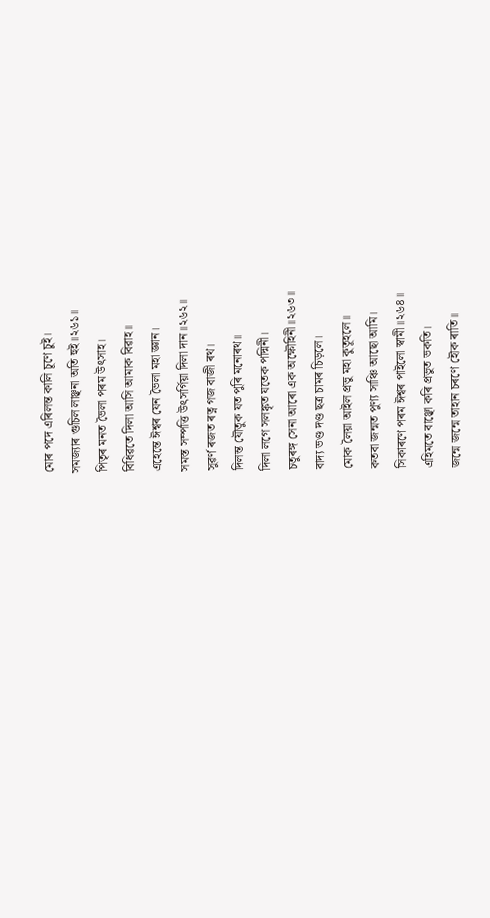মোৰ পদে এৰিলন্ত কালি চূণে চুই।
সমজ্যাৰ গুচিল লাঞ্ছনা অতি হুই॥২৬১॥
পিতৃৰ মনত ভৈলা পৰম উৎসাহ।
বিধিৱতে দিলা আসি আমাক বিৱাহ॥
এহেন্তে ঈশ্বৰ যেন ভৈলা মহা জ্ঞান।
সমস্ত সম্পত্তি উৎসৰ্গিয়া দিলা দান॥২৬২॥
সুৱৰ্ণ ৰজত ৰত্ন গজ বাজী ৰথ।
দিলন্ত যৌতুক যত পুৰি মনোৰথ॥
দিলা লগে সলঙ্কৃত যতেক পদ্মিনী।
চতুৰঙ্গ সেনা আৰো এক অক্ষৌহিনী॥২৬৩॥
বাদ্য ভণ্ড দণ্ড ছত্ৰ চামৰ চিড়লে।
মোক লৈয়া আইল প্ৰভু মহা কুতূহলে॥
কতবা জন্মত পুণ্য সাঞ্চি আছো আমি।
সিকাৰণে পৰম ঈশ্বৰ পাইলো স্বামী॥২৬৪॥
এহিমতে বাঞ্ছো কৰি প্ৰভুত ভকতি।
জন্মে জন্মে তাহান চৰণে হৌক ৰাতি॥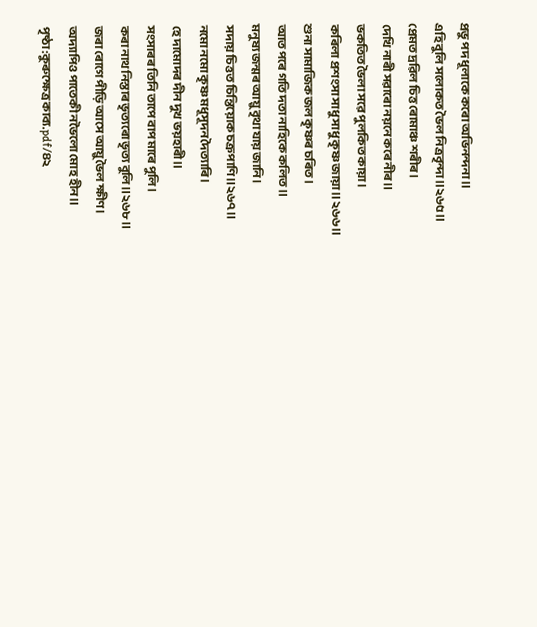প্ৰভু পদ ধূলাকে কৰো অভিনন্দনা॥
এহি বুলি সলোকত ভৈল নিত্ৰবৃন্দা॥২৬৫॥
প্ৰেমত দ্ৰৱিল চিত্ত ৰোমাঞ্চ শৰীৰ।
দেখি নাৰী সৱাৰো নয়নে কৰে নীৰ॥
ভকতিত ভৈলা সৱে পুলকিত কায়া।
কৰিলা প্ৰশংসা সাধু সাধু কৃষ্ণ জায়া॥২৬৬॥
শুনা সামাজিক জল কৃষ্ণৰ চৰিত।
আত পৰে গতি দতা নাহিকে কলিত॥
মনুষ্য জন্মৰ আয়ু বৃথা যায় জানি।
সদায় চিত্তত চিন্তিয়োক চক্ৰপাণি॥২৬৭॥
নমো নমো কৃষ্ণ মধূসূদন দৈত্যাৰি।
হে দামোদৰ দীন দুখ ভয়হাৰী॥
সংসাৰৰ তিনি তাপে বাপ মাৰে পুলি।
কৰা নাথ নিস্তাৰ ভৃত্যৰো ভৃত্য বুলি॥২৬৮॥
জৰা ৰোগে পীড়ি আসে আয়ু ভৈল ক্ষীণ।
অদ্যাপিও পাতেকী নভৈলো মোহ হীন॥
পৃষ্ঠা:কুৰুক্ষেত্ৰ কাব্য.pdf/৪২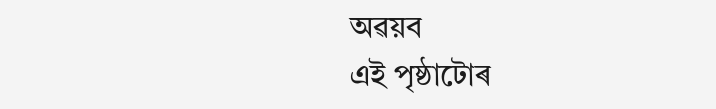অৱয়ব
এই পৃষ্ঠাটোৰ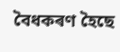বৈধকৰণ হৈছে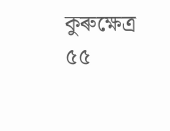কুৰুক্ষেত্ৰ
৫৫